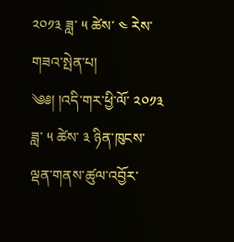༢༠༡༣ ཟླ་ ༥ ཚེས་ ༤ རེས་གཟའ་སྤེན་པ།
༄༅། །འདི་གར་ཕྱི་ལོ་ ༢༠༡༣ ཟླ་ ༥ ཚེས་ ༣ ཉིན་ཁུངས་ལྡན་གནས་ཚུལ་འབྱོར་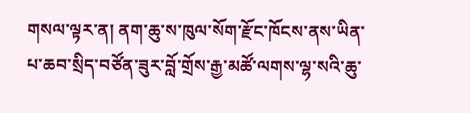གསལ་ལྟར་ན། ནག་ཆུ་ས་ཁུལ་སོག་རྫོང་ཁོངས་ནས་ཡིན་པ་ཆབ་སྲིད་བཙོན་ཟུར་བློ་གྲོས་རྒྱ་མཚོ་ལགས་ལྷ་སའི་ཆུ་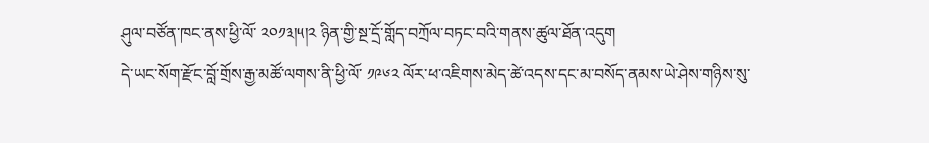ཤུལ་བཙོན་ཁང་ནས་ཕྱི་ལོ་ ༢༠༡༣།༥།༢ ཉིན་གྱི་སྔ་དྲོ་གློད་བཀྲོལ་བཏང་བའི་གནས་ཚུལ་ཐོན་འདུག
དེ་ཡང་སོག་རྫོང་བློ་གྲོས་རྒྱ་མཚོ་ལགས་ནི་ཕྱི་ལོ་ ༡༩༦༢ ལོར་ཕ་འཇིགས་མེད་ཚེ་འདས་དང་མ་བསོད་ནམས་ཡེ་ཤེས་གཉིས་སུ་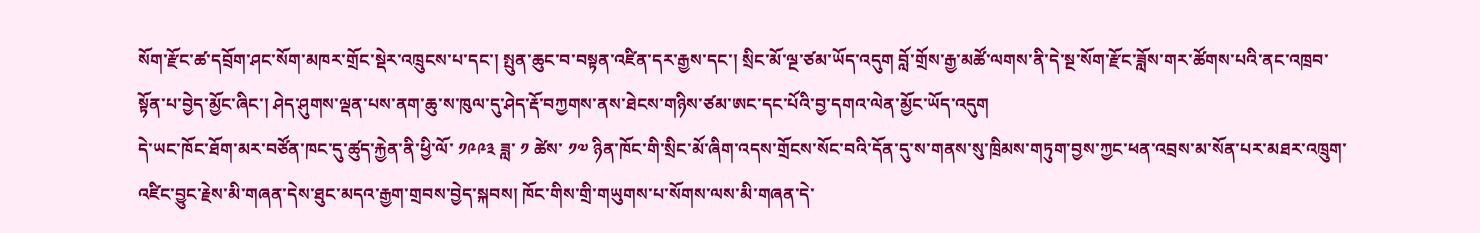སོག་རྫོང་ཚ་དབྲོག་ཤང་སོག་མཁར་གྲོང་སྡེར་འཁྲུངས་པ་དང་། སྤུན་ཆུང་བ་བསྟན་འཛིན་དར་རྒྱས་དང་། སྲིང་མོ་ལྔ་ཙམ་ཡོད་འདུག བློ་གྲོས་རྒྱ་མཚོ་ལགས་ནི་དེ་སྔ་སོག་རྫོང་ཟློས་གར་ཚོགས་པའི་ནང་འཁྲབ་སྟོན་པ་བྱེད་མྱོང་ཞིང་། ཤེད་ཤུགས་ལྡན་པས་ནག་ཆུ་ས་ཁུལ་དུ་ཤེད་རྡོ་བཀྱགས་ནས་ཐེངས་གཉིས་ཙམ་ཨང་དང་པོའི་བྱ་དགའ་ལེན་མྱོང་ཡོད་འདུག
དེ་ཡང་ཁོང་ཐོག་མར་བཙོན་ཁང་དུ་ཚུད་རྐྱེན་ནི་ཕྱི་ལོ་ ༡༩༩༣ ཟླ་ ༡ ཚེས་ ༡༧ ཉིན་ཁོང་གི་སྲིང་མོ་ཞིག་འདས་གྲོངས་སོང་བའི་དོན་དུ་ས་གནས་སུ་ཁྲིམས་གཏུག་བྱས་ཀྱང་ཕན་འབྲས་མ་སོན་པར་མཐར་འཁྲུག་འཛིང་བྱུང་རྗེས་མི་གཞན་དེས་ཐུང་མདའ་རྒྱག་གྲབས་བྱེད་སྐབས། ཁོང་གིས་གྲི་གཡུགས་པ་སོགས་ལས་མི་གཞན་དེ་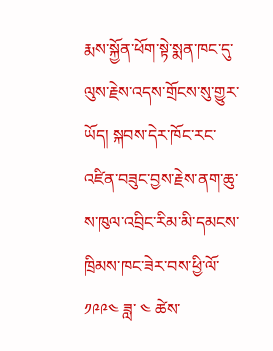རྨས་སྐྱོན་ཕོག་སྟེ་སྨན་ཁང་དུ་ལུས་རྗེས་འདས་གྲོངས་སུ་གྱུར་ཡོད། སྐབས་དེར་ཁོང་རང་འཛིན་བཟུང་བྱས་རྗེས་ནག་ཆུ་ས་ཁུལ་འབྲིང་རིམ་མི་དམངས་ཁྲིམས་ཁང་ཟེར་བས་ཕྱི་ལོ་ ༡༩༩༤ ཟླ་ ༤ ཚེས་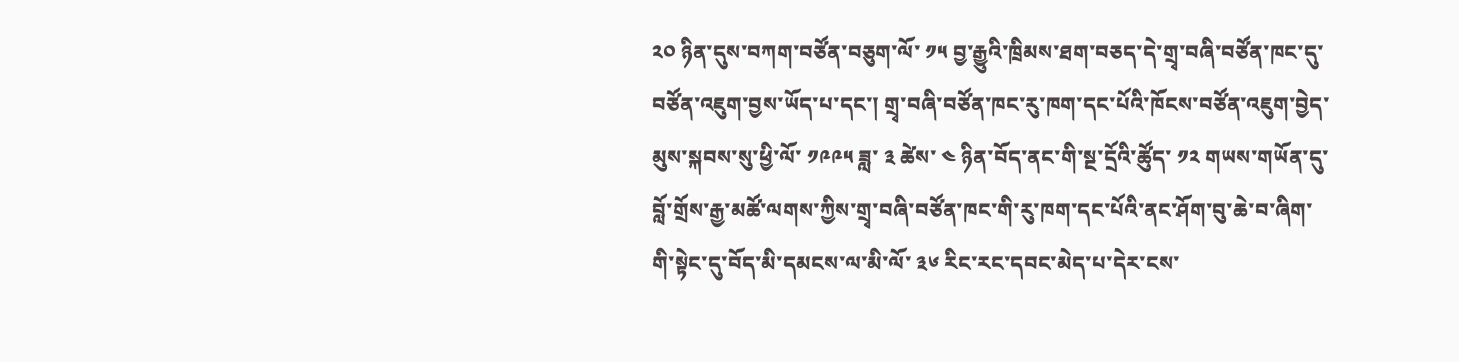༢༠ ཉིན་དུས་བཀག་བཙོན་བཅུག་ལོ་ ༡༥ བྱ་རྒྱུའི་ཁྲིམས་ཐག་བཅད་དེ་གྲྭ་བཞི་བཙོན་ཁང་དུ་བཙོན་འཇུག་བྱས་ཡོད་པ་དང་། གྲྭ་བཞི་བཙོན་ཁང་རུ་ཁག་དང་པོའི་ཁོངས་བཙོན་འཇུག་བྱེད་མུས་སྐབས་སུ་ཕྱི་ལོ་ ༡༩༩༥ ཟླ་ ༣ ཚེས་ ༤ ཉིན་བོད་ནང་གི་སྔ་དྲོའི་ཚོུད་ ༡༢ གཡས་གཡོན་དུ་བློ་གྲོས་རྒྱ་མཚོ་ལགས་ཀྱིས་གྲྭ་བཞི་བཙོན་ཁང་གི་རུ་ཁག་དང་པོའི་ནང་ཤོག་བུ་ཆེ་བ་ཞིག་གི་སྟེང་དུ་བོད་མི་དམངས་ལ་མི་ལོ་ ༣༦ རིང་རང་དབང་མེད་པ་དེར་ངས་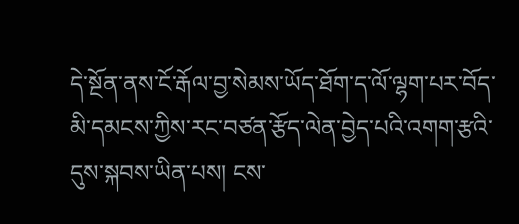དེ་སྔོན་ནས་ངོ་རྒོལ་བྱ་སེམས་ཡོད་ཐོག་ད་ལོ་ལྷག་པར་བོད་མི་དམངས་ཀྱིས་རང་བཙན་རྩོད་ལེན་བྱེད་པའི་འགག་རྩའི་དུས་སྐབས་ཡིན་པས། ངས་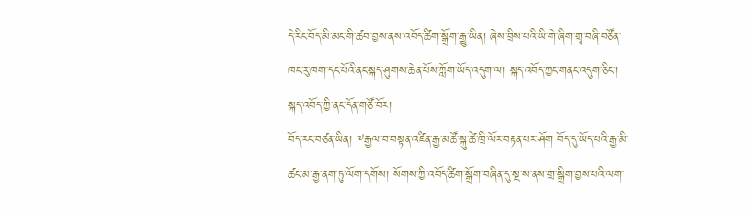དེ་རིང་བོད་མི་མང་གི་ཚབ་བྱས་ནས་འབོད་ཚིག་སྒྲོག་རྒྱུ་ཡིན། ཞེས་བྲིས་པའི་ཡི་གེ་ཞིག་གྲྭ་བཞི་བཙོན་ཁང་རུ་ཁག་དང་པོའི་ནང་སྐད་ཤུགས་ཆེན་པོས་ཀློག་ཡོད་འདུག་ལ། སྐད་འབོད་ཀྱང་གནང་འདུག་ཅིང་། སྐད་འབོད་ཀྱི་ནང་དོན་གཙོ་བོར།
བོད་རང་བཙན་ཡིན། ༸རྒྱལ་བ་བསྟན་འཛིན་རྒྱ་མཚོ་སྐུ་ཚེ་ཁྲི་ལོར་བརྟན་པར་ཤོག བོད་དུ་ཡོད་པའི་རྒྱ་མི་ཚང་མ་རྒྱ་ནག་ཏུ་ལོག་དགོས། སོགས་ཀྱི་འབོད་ཚིག་སྒྲོག་བཞིན་དུ་སྔ་ས་ནས་གྲ་སྒྲིག་བྱས་པའི་ལག་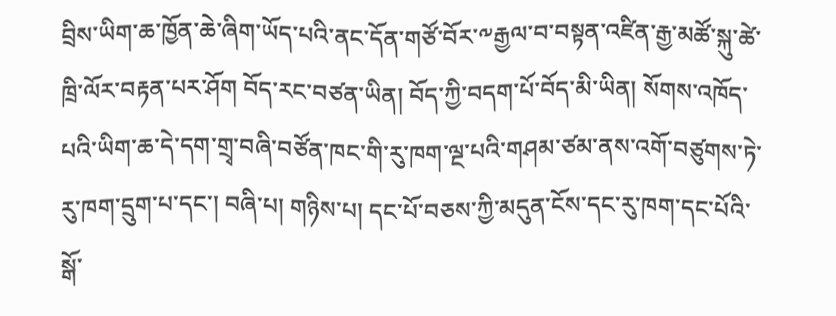བྲིས་ཡིག་ཆ་ཁྱོན་ཆེ་ཞིག་ཡོད་པའི་ནང་དོན་གཙོ་བོར་༸རྒྱལ་བ་བསྟན་འཛིན་རྒྱ་མཚོ་སྐུ་ཚེ་ཁྲི་ལོར་བརྟན་པར་ཤོག བོད་རང་བཙན་ཡིན། བོད་ཀྱི་བདག་པོ་བོད་མི་ཡིན། སོགས་འཁོད་པའི་ཡིག་ཆ་དེ་དག་གྲྭ་བཞི་བཙོན་ཁང་གི་རུ་ཁག་ལྔ་པའི་གཤམ་ཙམ་ནས་འགོ་བཙུགས་ཏེ་རུ་ཁག་དྲུག་པ་དང་། བཞི་པ། གཉིས་པ། དང་པོ་བཅས་ཀྱི་མདུན་ངོས་དང་རུ་ཁག་དང་པོའི་སྒོ་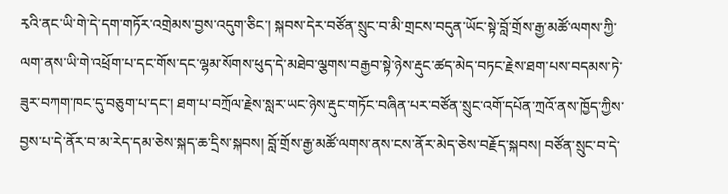རྭའི་ནང་ཡི་གེ་དེ་དག་གཏོར་འགྲེམས་བྱས་འདུག་ཅིང་། སྐབས་དེར་བཙོན་སྲུང་བ་མི་གྲངས་བདུན་ཡོང་སྟེ་བློ་གྲོས་རྒྱ་མཚོ་ལགས་ཀྱི་ལག་ནས་ཡི་གེ་འཕྲོག་པ་དང་གོས་དང་ལྷམ་སོགས་ཕུད་དེ་མཐེབ་ལྕགས་བརྒྱབ་སྟེ་ཉེས་རྡུང་ཚད་མེད་བཏང་རྗེས་ཐག་པས་བདམས་ཏེ་ཟུར་བཀག་ཁང་དུ་བཅུག་པ་དང་། ཐག་པ་བཀྲོལ་རྗེས་སླར་ཡང་ཉེས་རྡུང་གཏོང་བཞིན་པར་བཙོན་སྲུང་འགོ་དཔོན་ཀྲའོ་ནས་ཁྱོད་ཀྱིས་བྱས་པ་དེ་ནོར་བ་མ་རེད་དམ་ཅེས་སྐད་ཆ་དྲིས་སྐབས། བློ་གྲོས་རྒྱ་མཚོ་ལགས་ནས་ངས་ནོར་མེད་ཅེས་བརྗོད་སྐབས། བཙོན་སྲུང་བ་དེ་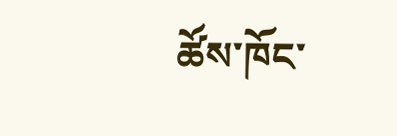ཚོས་ཁོང་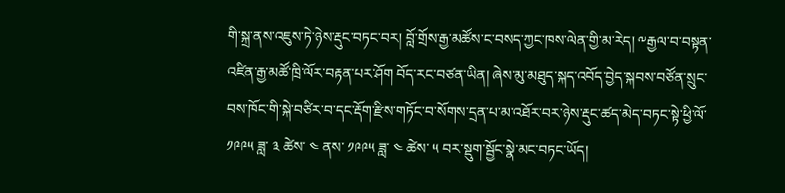གི་སྐྲ་ནས་འཇུས་ཏེ་ཉེས་རྡུང་བཏང་བར། བློ་གྲོས་རྒྱ་མཚོས་ང་བསད་ཀྱང་ཁས་ལེན་གྱི་མ་རེད། ༸རྒྱལ་བ་བསྟན་འཛིན་རྒྱ་མཚོ་ཁྲི་ལོར་བརྟན་པར་ཤོག བོད་རང་བཙན་ཡིན། ཞེས་མུ་མཐུད་སྐད་འབོད་བྱེད་སྐབས་བཙོན་སྲུང་བས་ཁོང་གི་སྐེ་བཙིར་བ་དང་རྡོག་རྫིས་གཏོང་བ་སོགས་དྲན་པ་མ་འཐོར་བར་ཉེས་རྡུང་ཚད་མེད་བཏང་སྟེ་ཕྱི་ལོ་ ༡༩༩༥ ཟླ་ ༣ ཚེས་ ༤ ནས་ ༡༩༩༥ ཟླ་ ༤ ཚེས་ ༥ བར་སྡུག་སྦྱོང་སྣེ་མང་བཏང་ཡོད།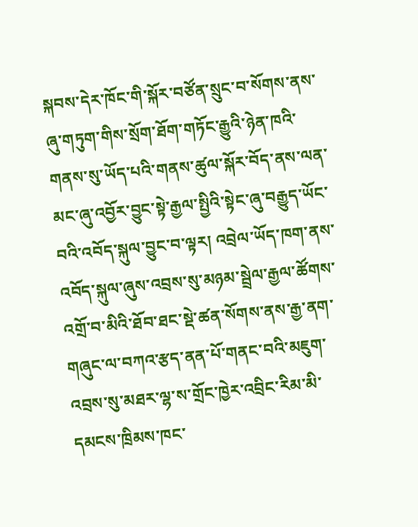སྐབས་དེར་ཁོང་གི་སྐོར་བཙོན་སྲུང་བ་སོགས་ནས་ཞུ་གཏུག་གིས་སྲོག་ཐོག་གཏོང་རྒྱུའི་ཉེན་ཁའི་གནས་སུ་ཡོད་པའི་གནས་ཚུལ་སྐོར་བོད་ནས་ལན་མང་ཞུ་འབྱོར་བྱུང་སྟེ་རྒྱལ་སྤྱིའི་སྟེང་ཞུ་བརྒྱུད་ཡོང་བའི་འབོད་སྐུལ་བྱུང་བ་ལྟར། འབྲེལ་ཡོད་ཁག་ནས་འབོད་སྐུལ་ཞུས་འབྲས་སུ་མཉམ་སྦྲེལ་རྒྱལ་ཚོགས་འགྲོ་བ་མིའི་ཐོབ་ཐང་སྡེ་ཚན་སོགས་ནས་རྒྱ་ནག་གཞུང་ལ་བཀའ་རྩད་ནན་པོ་གནང་བའི་མཇུག་འབྲས་སུ་མཐར་ལྷ་ས་གྲོང་ཁྱེར་འབྲིང་རིམ་མི་དམངས་ཁྲིམས་ཁང་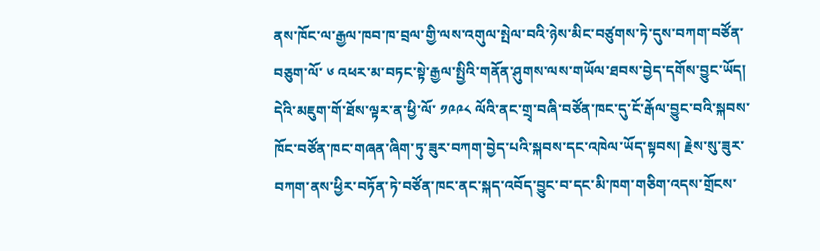ནས་ཁོང་ལ་རྒྱལ་ཁབ་ཁ་བྲལ་གྱི་ལས་འགུལ་སྤེལ་བའི་ཉེས་མིང་བཙུགས་ཏེ་དུས་བཀག་བཙོན་བཅུག་ལོ་ ༦ འཕར་མ་བཏང་སྟེ་རྒྱལ་སྤྱིའི་གནོན་ཤུགས་ལས་གཡོལ་ཐབས་བྱེད་དགོས་བྱུང་ཡོད།
དེའི་མཇུག་གོ་ཐོས་ལྟར་ན་ཕྱི་ལོ་ ༡༩༩༨ ལོའི་ནང་གྲྭ་བཞི་བཙོན་ཁང་དུ་ངོ་རྒོལ་བྱུང་བའི་སྐབས་ཁོང་བཙོན་ཁང་གཞན་ཞིག་ཏུ་ཟུར་བཀག་བྱེད་པའི་སྐབས་དང་འཁེལ་ཡོད་སྟབས། རྗེས་སུ་ཟུར་བཀག་ནས་ཕྱིར་བཏོན་ཏེ་བཙོན་ཁང་ནང་སྐད་འབོད་བྱུང་བ་དང་མི་ཁག་གཅིག་འདས་གྲོངས་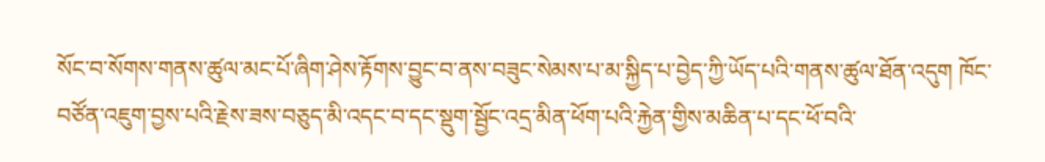སོང་བ་སོགས་གནས་ཚུལ་མང་པོ་ཞིག་ཤེས་རྟོགས་བྱུང་བ་ནས་བཟུང་སེམས་པ་མ་སྐྱིད་པ་བྱེད་ཀྱི་ཡོད་པའི་གནས་ཚུལ་ཐོན་འདུག ཁོང་བཙོན་འཇུག་བྱས་པའི་རྗེས་ཟས་བཅུད་མི་འདང་བ་དང་སྡུག་སྦྱོང་འདྲ་མིན་ཕོག་པའི་རྐྱེན་གྱིས་མཆིན་པ་དང་ཕོ་བའི་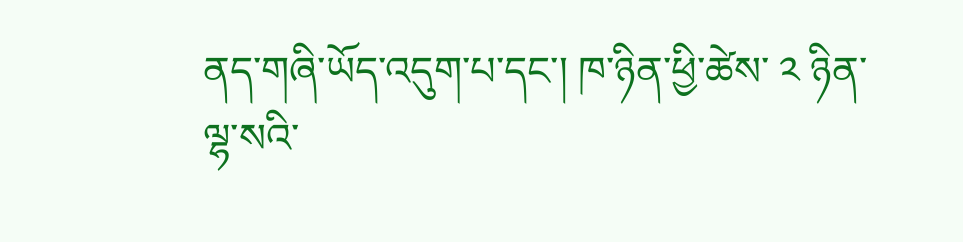ནད་གཞི་ཡོད་འདུག་པ་དང་། ཁ་ཉིན་ཕྱི་ཚེས་ ༢ ཉིན་ལྷ་སའི་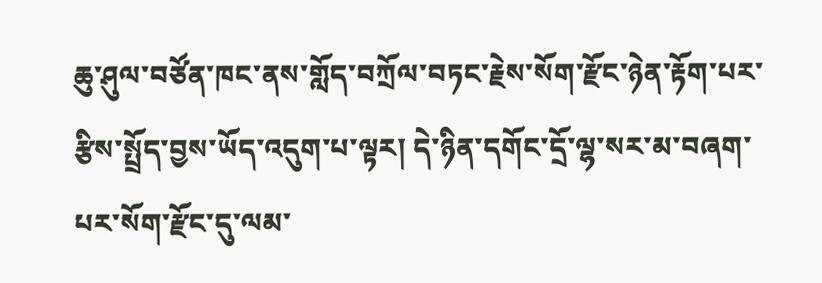ཆུ་ཤུལ་བཙོན་ཁང་ནས་གློད་བཀྲོལ་བཏང་རྗེས་སོག་རྫོང་ཉེན་རྟོག་པར་རྩིས་སྤྲོད་བྱས་ཡོད་འདུག་པ་ལྟར། དེ་ཉིན་དགོང་དྲོ་ལྷ་སར་མ་བཞག་པར་སོག་རྫོང་དུ་ལམ་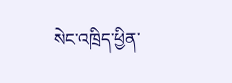སེང་འཁྲིད་ཕྱིན་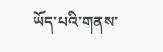ཡོད་པའི་གནས་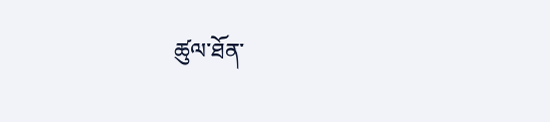ཚུལ་ཐོན་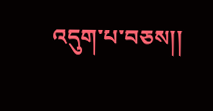འདུག་པ་བཅས།།